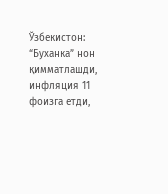Ўзбекистон: “Буханка” нон қимматлашди, инфляция 11 фоизга етди,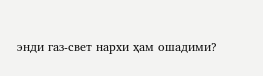энди газ-свет нархи ҳам ошадими?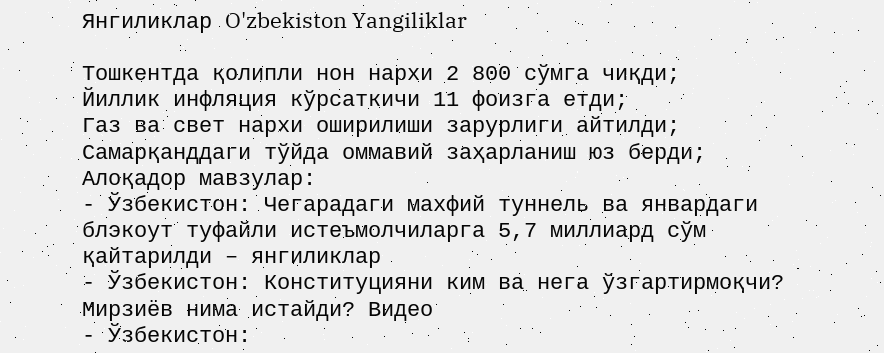Янгиликлар O'zbekiston Yangiliklar

Тошкентда қолипли нон нархи 2 800 сўмга чиқди;
Йиллик инфляция кўрсаткичи 11 фоизга етди;
Газ ва свет нархи оширилиши зарурлиги айтилди;
Самарқанддаги тўйда оммавий заҳарланиш юз берди;
Алоқадор мавзулар:
- Ўзбекистон: Чегарадаги махфий туннель ва январдаги блэкоут туфайли истеъмолчиларга 5,7 миллиард сўм қайтарилди – янгиликлар
- Ўзбекистон: Конституцияни ким ва нега ўзгартирмоқчи? Мирзиёв нима истайди? Видео
- Ўзбекистон: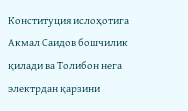Конституция ислоҳотига Акмал Саидов бошчилик қилади ва Толибон нега электрдан қарзини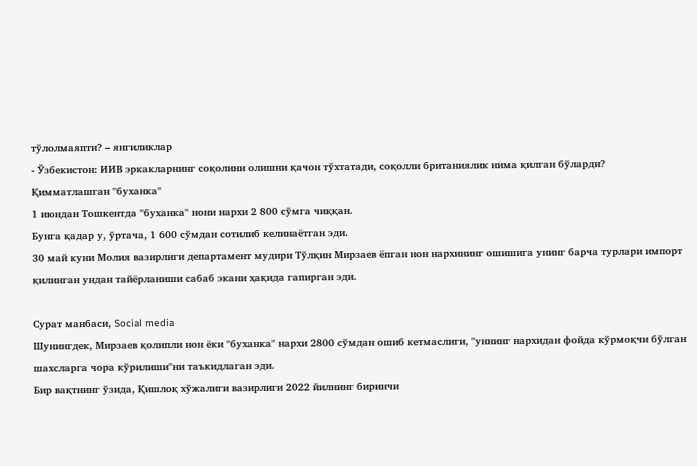тўлолмаяпти? – янгиликлар
- Ўзбекистон: ИИВ эркакларнинг соқолини олишни қачон тўхтатади, соқолли британиялик нима қилган бўларди?
Қимматлашган "буханка"
1 июндан Тошкентда "буханка" нони нархи 2 800 сўмга чиққан.
Бунга қадар у, ўртача, 1 600 сўмдан сотилиб келинаётган эди.
30 май куни Молия вазирлиги департамент мудири Тўлқин Мирзаев ёпган нон нархининг ошишига унинг барча турлари импорт қилинган ундан тайёрланиши сабаб экани ҳақида гапирган эди.

Сурат манбаси, Social media
Шунингдек, Мирзаев қолипли нон ёки "буханка" нархи 2800 сўмдан ошиб кетмаслиги, "уннинг нархидан фойда кўрмоқчи бўлган шахсларга чора кўрилиши"ни таъкидлаган эди.
Бир вақтнинг ўзида, Қишлоқ хўжалиги вазирлиги 2022 йилнинг биринчи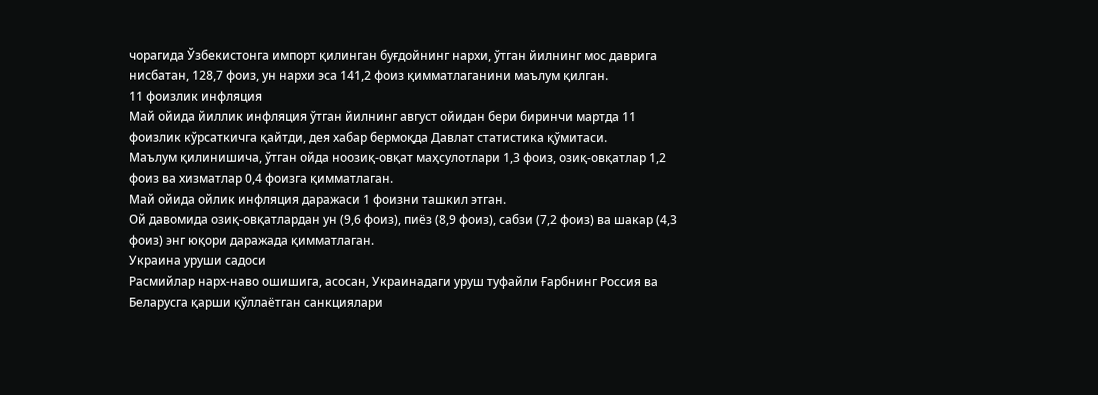чорагида Ўзбекистонга импорт қилинган буғдойнинг нархи, ўтган йилнинг мос даврига нисбатан, 128,7 фоиз, ун нархи эса 141,2 фоиз қимматлаганини маълум қилган.
11 фоизлик инфляция
Май ойида йиллик инфляция ўтган йилнинг август ойидан бери биринчи мартда 11 фоизлик кўрсаткичга қайтди, дея хабар бермоқда Давлат статистика қўмитаси.
Маълум қилинишича, ўтган ойда ноозиқ-овқат маҳсулотлари 1,3 фоиз, озиқ-овқатлар 1,2 фоиз ва хизматлар 0,4 фоизга қимматлаган.
Май ойида ойлик инфляция даражаси 1 фоизни ташкил этган.
Ой давомида озиқ-овқатлардан ун (9,6 фоиз), пиёз (8,9 фоиз), сабзи (7,2 фоиз) ва шакар (4,3 фоиз) энг юқори даражада қимматлаган.
Украина уруши садоси
Расмийлар нарх-наво ошишига, асосан, Украинадаги уруш туфайли Ғарбнинг Россия ва Беларусга қарши қўллаётган санкциялари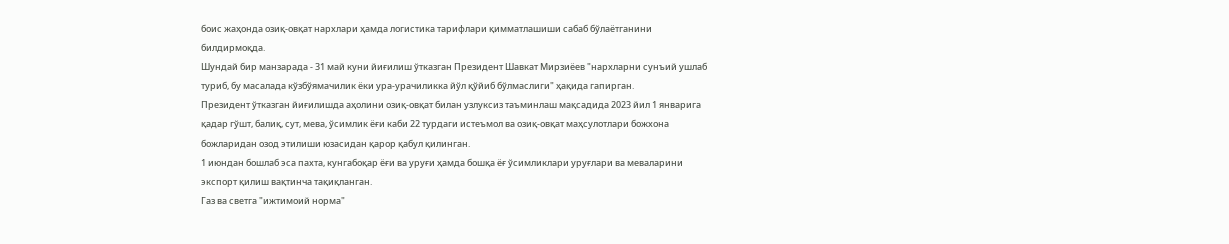боис жаҳонда озиқ-овқат нархлари ҳамда логистика тарифлари қимматлашиши сабаб бўлаётганини билдирмоқда.
Шундай бир манзарада - 31 май куни йиғилиш ўтказган Президент Шавкат Мирзиёев "нархларни сунъий ушлаб туриб, бу масалада кўзбўямачилик ёки ура-урачиликка йўл қўйиб бўлмаслиги" ҳақида гапирган.
Президент ўтказган йиғилишда аҳолини озиқ-овқат билан узлуксиз таъминлаш мақсадида 2023 йил 1 январига қадар гўшт, балиқ, сут, мева, ўсимлик ёғи каби 22 турдаги истеъмол ва озиқ-овқат маҳсулотлари божхона божларидан озод этилиши юзасидан қарор қабул қилинган.
1 июндан бошлаб эса пахта, кунгабоқар ёғи ва уруғи ҳамда бошқа ёғ ўсимликлари уруғлари ва меваларини экспорт қилиш вақтинча тақиқланган.
Газ ва светга "ижтимоий норма"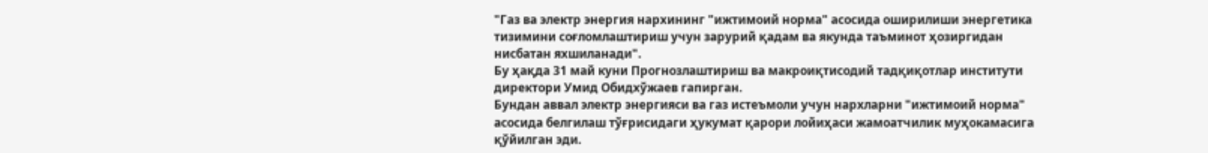"Газ ва электр энергия нархининг "ижтимоий норма" асосида оширилиши энергетика тизимини соғломлаштириш учун зарурий қадам ва якунда таъминот ҳозиргидан нисбатан яхшиланади".
Бу ҳақда 31 май куни Прогнозлаштириш ва макроиқтисодий тадқиқотлар институти директори Умид Обидхўжаев гапирган.
Бундан аввал электр энергияси ва газ истеъмоли учун нархларни "ижтимоий норма" асосида белгилаш тўғрисидаги ҳукумат қарори лойиҳаси жамоатчилик муҳокамасига қўйилган эди.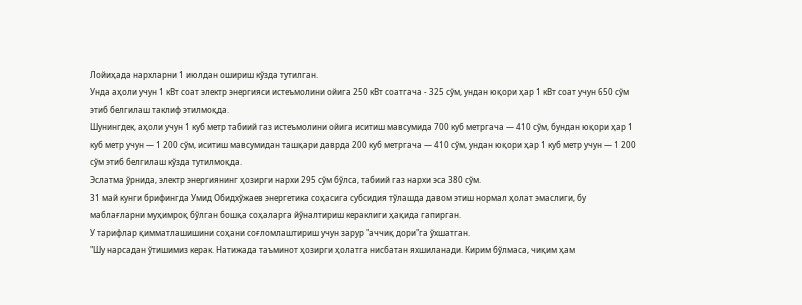Лойиҳада нархларни 1 июлдан ошириш кўзда тутилган.
Унда аҳоли учун 1 кВт соат электр энергияси истеъмолини ойига 250 кВт соатгача - 325 сўм, ундан юқори ҳар 1 кВт соат учун 650 сўм этиб белгилаш таклиф этилмоқда.
Шунингдек, аҳоли учун 1 куб метр табиий газ истеъмолини ойига иситиш мавсумида 700 куб метргача — 410 сўм, бундан юқори ҳар 1 куб метр учун — 1 200 сўм, иситиш мавсумидан ташқари даврда 200 куб метргача — 410 сўм, ундан юқори ҳар 1 куб метр учун — 1 200 сўм этиб белгилаш кўзда тутилмоқда.
Эслатма ўрнида, электр энергиянинг ҳозирги нархи 295 сўм бўлса, табиий газ нархи эса 380 сўм.
31 май кунги брифингда Умид Обидхўжаев энергетика соҳасига субсидия тўлашда давом этиш нормал ҳолат эмаслиги, бу маблағларни муҳимроқ бўлган бошқа соҳаларга йўналтириш кераклиги ҳақида гапирган.
У тарифлар қимматлашишини соҳани соғломлаштириш учун зарур "аччиқ дори"га ўхшатган.
"Шу нарсадан ўтишимиз керак. Натижада таъминот ҳозирги ҳолатга нисбатан яхшиланади. Кирим бўлмаса, чиқим ҳам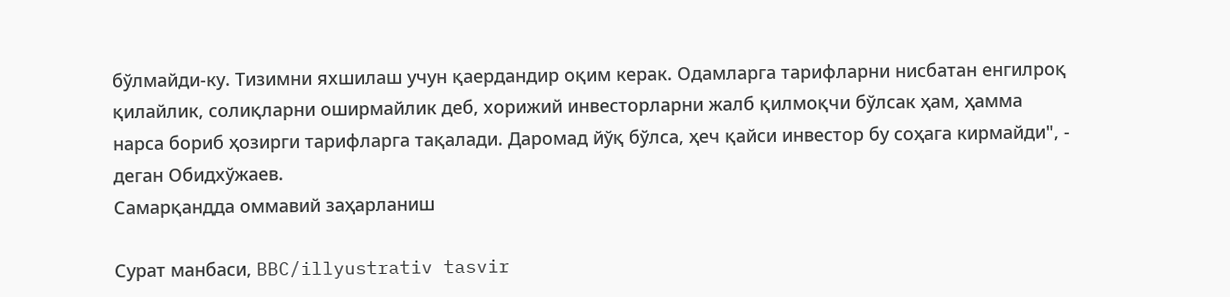бўлмайди-ку. Тизимни яхшилаш учун қаердандир оқим керак. Одамларга тарифларни нисбатан енгилроқ қилайлик, солиқларни оширмайлик деб, хорижий инвесторларни жалб қилмоқчи бўлсак ҳам, ҳамма нарса бориб ҳозирги тарифларга тақалади. Даромад йўқ бўлса, ҳеч қайси инвестор бу соҳага кирмайди", - деган Обидхўжаев.
Самарқандда оммавий заҳарланиш

Сурат манбаси, BBC/illyustrativ tasvir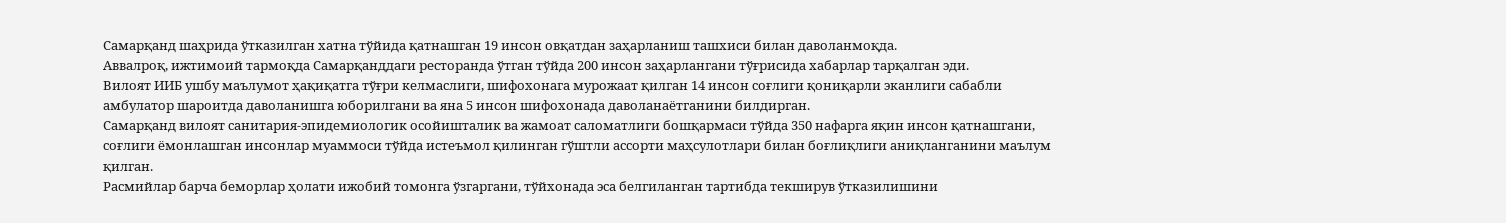Самарқанд шаҳрида ўтказилган хатна тўйида қатнашган 19 инсон овқатдан заҳарланиш ташхиси билан даволанмоқда.
Аввалроқ, ижтимоий тармоқда Самарқанддаги ресторанда ўтган тўйда 200 инсон заҳарлангани тўғрисида хабарлар тарқалган эди.
Вилоят ИИБ ушбу маълумот ҳақиқатга тўғри келмаслиги, шифохонага мурожаат қилган 14 инсон соғлиги қониқарли эканлиги сабабли амбулатор шароитда даволанишга юборилгани ва яна 5 инсон шифохонада даволанаётганини билдирган.
Самарқанд вилоят санитария-эпидемиологик осойишталик ва жамоат саломатлиги бошқармаси тўйда 350 нафарга яқин инсон қатнашгани, соғлиги ёмонлашган инсонлар муаммоси тўйда истеъмол қилинган гўштли ассорти маҳсулотлари билан боғлиқлиги аниқланганини маълум қилган.
Расмийлар барча беморлар ҳолати ижобий томонга ўзгаргани, тўйхонада эса белгиланган тартибда текширув ўтказилишини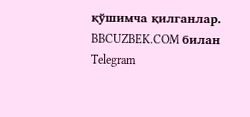қўшимча қилганлар.
BBCUZBEK.COM билан Telegram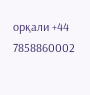орқали +44 7858860002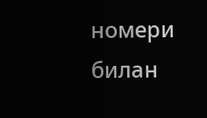номери билан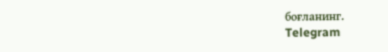боғланинг.
Telegram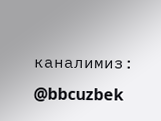каналимиз: @bbcuzbek